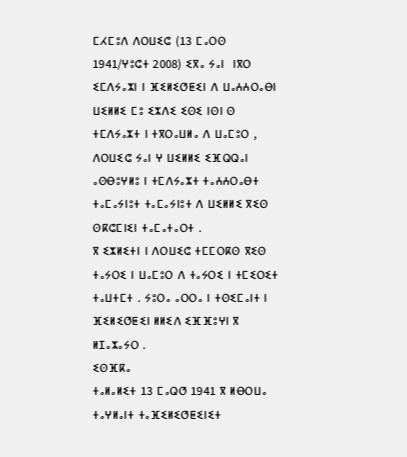ⵎⵃⵎⵓⴷ ⴷⵔⵡⵉⵛ (13 ⵎⴰⵔⵙ 1941/ⵖⵓⵛⵜ 2008) ⵉⴳⴰ ⵢⴰⵏ  ⵏⴳⵔ ⵉⵎⴷⵢⴰⵣⵏ ⵏ ⴼⵉⵍⵉⵚⵟⵉⵏ ⴷ ⵡⴰⵄⵄⵔⴰⴱⵏ ⵡⵉⵍⵍⵉ ⵎⵓ ⵉⵣⴷⵉ ⵉⵙⵉ ⵏⵙⵏ ⵙ ⵜⵎⴷⵢⴰⵣⵜ ⵏ ⵜⴳⵔⴰⵡⵍⴰ ⴷ ⵡⴰⵎⵓⵔ , ⴷⵔⵡⵉⵛ ⵢⴰⵏ ⵖ ⵡⵉⵍⵍⵉ ⵉⴼⵕⵕⴰⵏ ⴰⵙⴱⵓⵖⵍⵓ ⵏ ⵜⵎⴷⵢⴰⵣⵜ ⵜⴰⵄⵄⵔⴰⴱⵜ ⵜⴰⵎⴰⵢⵏⵓⵜ ⵜⴰⵎⴰⵢⵏⵓⵜ ⴷ ⵡⵉⵍⵍⵉ ⴳⵉⵙ ⵙⴽⵛⵎⵏⵉⵏ ⵜⴰⵎⴰⵜⴰⵔⵜ .
ⴳ ⵉⵣⵍⵉⵜⵏ ⵏ ⴷⵔⵡⵉⵛ ⵜⵎⵎⵔⴽⵙ ⴳⵉⵙ ⵜⴰⵢⵔⵉ ⵏ ⵡⴰⵎⵓⵔ ⴷ ⵜⴰⵢⵔⵉ ⵏ ⵜⵎⵉⵔⵉⵜ ⵜⴰⵡⵜⵎⵜ . ⵢⵓⵔⴰ ⴰⵔⵔⴰ ⵏ ⵜⵙⵉⵎⴰⵏⵜ ⵏ ⴼⵉⵍⵉⵚⵟⵉⵏ ⵍⵍⵉⴷ ⵉⴼⴼⵓⵖⵏ ⴳ ⵍⵊⴰⵣⴰⵢⵔ .
ⵉⵙⴼⴽⴰ
ⵜⴰⵍⴰⵍⵉⵜ 13 ⵎⴰⵕⵚ 1941 ⴳ ⵍⴱⵔⵡⴰ
ⵜⴰⵖⵍⴰⵏⵜ ⵜⴰⴼⵉⵍⵉⵚⵟⵉⵏⵉⵜ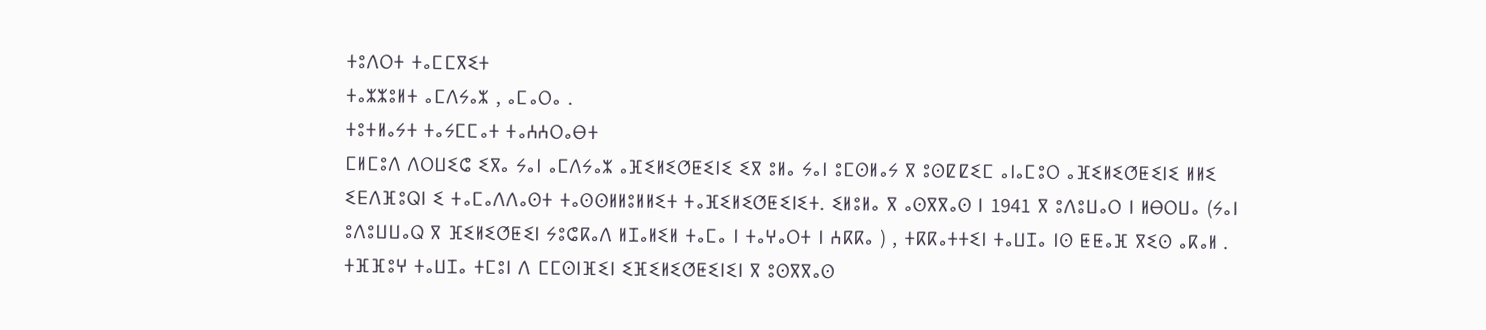ⵜⵓⴷⵔⵜ ⵜⴰⵎⵎⴳⵉⵜ
ⵜⴰⵣⵣⵓⵍⵜ ⴰⵎⴷⵢⴰⵣ , ⴰⵎⴰⵔⴰ .
ⵜⵓⵜⵍⴰⵢⵜ ⵜⴰⵢⵎⵎⴰⵜ ⵜⴰⵄⵄⵔⴰⴱⵜ
ⵎⵍⵎⵓⴷ ⴷⵔⵡⵉⵛ ⵉⴳⴰ ⵢⴰⵏ ⴰⵎⴷⵢⴰⵣ ⴰⴼⵉⵍⵉⵚⵟⵉⵏⵉ ⵉⴳ ⵓⵍⴰ ⵢⴰⵏ ⵓⵎⵙⵍⴰⵢ ⴳ ⵓⵙⵇⵇⵉⵎ ⴰⵏⴰⵎⵓⵔ ⴰⴼⵉⵍⵉⵚⵟⵉⵏⵉ ⵍⵍⵉ ⵉⴹⴷⴼⵓⵕⵏ ⵉ ⵜⴰⵎⴰⴷⴷⴰⵙⵜ ⵜⴰⵙⵙⵍⵍⵓⵍⵍⵉⵜ ⵜⴰⴼⵉⵍⵉⵚⵟⵉⵏⵉⵜ. ⵉⵍⵓⵍⴰ ⴳ ⴰⵙⴳⴳⴰⵙ ⵏ 1941 ⴳ ⵓⴷⵓⵡⴰⵔ ⵏ ⵍⴱⵔⵡⴰ (ⵢⴰⵏ ⵓⴷⵓⵡⵡⴰⵕ ⴳ ⴼⵉⵍⵉⵚⵟⵉⵏ ⵢⵓⵛⴽⴰⴷ ⵍⵊⴰⵍⵉⵍ ⵜⴰⵎⴰ ⵏ ⵜⴰⵖⴰⵔⵜ ⵏ ⵄⴽⴽⴰ ) , ⵜⴽⴽⴰⵜⵜⵉⵏ ⵜⴰⵡⵊⴰ ⵏⵙ ⵟⵟⴰⴼ ⴳⵉⵙ ⴰⴽⴰⵍ . ⵜⴼⴼⵓⵖ ⵜⴰⵡⵊⴰ ⵜⵎⵓⵏ ⴷ ⵎⵎⵙⵏⴼⵉⵏ ⵉⴼⵉⵍⵉⵚⵟⵉⵏⵉⵏ ⴳ ⵓⵙⴳⴳⴰⵙ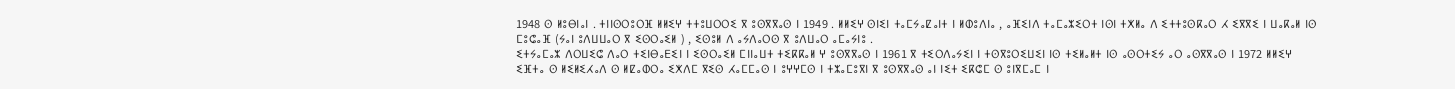1948 ⵙ ⵍⵓⴱⵏⴰⵏ . ⵜⵏⵏⵙⵔⵓⵔⴼ ⵍⵍⵉⵖ ⵜⵜⵓⵡⵔⵔⵉ ⴳ ⵓⵙⴳⴳⴰⵙ ⵏ 1949 . ⵍⵍⵉⵖ ⵙⵏⵉⵏ ⵜⴰⵎⵢⴰⵇⴰⵏⵜ ⵏ ⵍⵀⵓⴷⵏⴰ , ⴰⴼⵉⵏⴷ ⵜⴰⵎⴰⵣⵉⵔⵜ ⵏⵙⵏ ⵜⵅⵍⴰ ⴷ ⵉⵜⵜⵓⵙⴽⴰⵔ ⵃ ⵉⴳⴳⵉ ⵏ ⵡⴰⴽⴰⵍ ⵏⵙ ⵎⵓⵛⴰⴼ (ⵢⴰⵏ ⵓⴷⵡⵡⴰⵔ ⴳ ⵉⵙⵔⴰⵉⵍ ) , ⵉⵙⵓⵍ ⴷ ⴰⵢⴷⴰⵔⵙ ⴳ ⵓⴷⵡⴰⵔ ⴰⵎⴰⵢⵏⵓ .
ⵉⵜⵢⴰⵎⴰⵣ ⴷⵔⵡⵉⵛ ⴷⴰⵔ ⵜⵉⵏⴱⴰⴹⵉⵏ ⵏ ⵉⵙⵔⴰⵉⵍ ⵎⵏⵏⴰⵡⵜ ⵜⵉⴽⴽⴰⵍ ⵖ ⵓⵙⴳⴳⴰⵙ ⵏ 1961 ⴳ ⵜⵉⵔⴷⴰⵢⵉⵏ ⵏ ⵜⵙⴳⵓⵔⵉⵡⵉⵏ ⵏⵙ ⵜⵉⵍⴰⵍⵜ ⵏⵙ ⴰⵙⵔⵜⵉⵢ ⴰⵔ ⴰⵙⴳⴳⴰⵙ ⵏ 1972 ⵍⵍⵉⵖ ⵉⴼⵜⴰ ⵙ ⵍⵉⵍⵉⵃⴰⴷ ⵙ ⵍⵇⴰⵀⵔⴰ ⵉⵅⴷⵎ ⴳⵉⵙ ⵃⴰⵎⵎⴰⵙ ⵏ ⵓⵖⵖⵎⵙ ⵏ ⵜⵣⴰⵎⵓⴳⵏ ⴳ ⵓⵙⴳⴳⴰⵙ ⴰⵏ ⵏⵉⵜ ⵉⴽⵛⵎ ⵙ ⵓⵏⴳⵎⴰⵎ ⵏ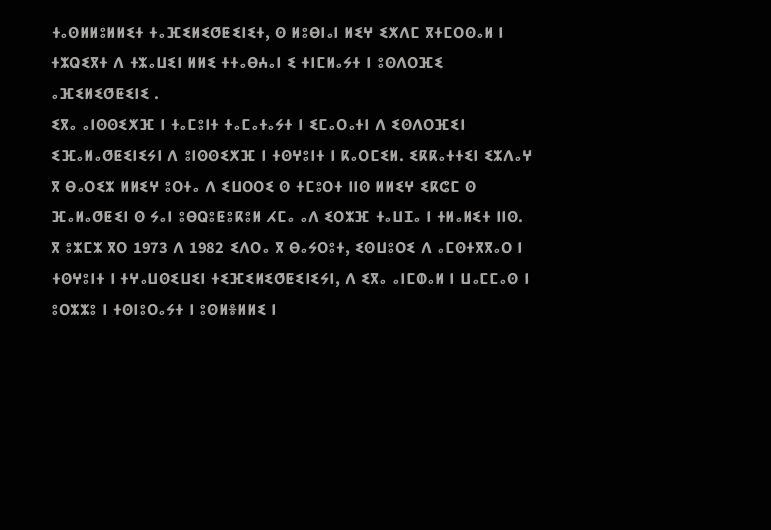ⵜⴰⵙⵍⵍⵓⵍⵍⵉⵜ ⵜⴰⴼⵉⵍⵉⵚⵟⵉⵏⵉⵜ, ⵙ ⵍⵓⴱⵏⴰⵏ ⵍⵉⵖ ⵉⵅⴷⵎ ⴳⵜⵎⵔⵙⴰⵍ ⵏ ⵜⵣⵕⵉⴳⵜ ⴷ ⵜⵣⴰⵡⵉⵏ ⵍⵍⵉ ⵜⵜⴰⴱⵄⴰⵏ ⵉ ⵜⵏⵎⵍⴰⵢⵜ ⵏ ⵓⵙⴷⵔⴼⵉ ⴰⴼⵉⵍⵉⵚⵟⵉⵏⵉ .
ⵉⴳⴰ ⴰⵏⵙⵙⵉⵅⴼ ⵏ ⵜⴰⵎⵓⵏⵜ ⵜⴰⵎⴰⵜⴰⵢⵜ ⵏ ⵉⵎⴰⵔⴰⵜⵏ ⴷ ⵉⵙⴷⵔⴼⵉⵏ ⵉⴼⴰⵍⴰⵚⵟⵉⵏⵉⵢⵏ ⴷ ⵓⵏⵙⵙⵉⵅⴼ ⵏ ⵜⵙⵖⵓⵏⵜ ⵏ ⴽⴰⵔⵎⵉⵍ. ⵉⴽⴽⴰⵜⵜⵉⵏ ⵉⵣⴷⴰⵖ ⴳ ⴱⴰⵔⵉⵣ ⵍⵍⵉⵖ ⵓⵔⵜⴰ ⴷ ⵉⵡⵔⵔⵉ ⵙ ⵜⵎⵓⵔⵜ ⵏⵏⵙ ⵍⵍⵉⵖ ⵉⴽⵛⵎ ⵙ ⴼⴰⵍⴰⵚⵟⵉⵏ ⵙ ⵢⴰⵏ ⵓⴱⵕⵓⵟⵓⴽⵓⵍ ⵃⵎⴰ ⴰⴷ ⵉⵔⵣⴼ ⵜⴰⵡⵊⴰ ⵏ ⵜⵍⴰⵍⵉⵜ ⵏⵏⵙ. ⴳ ⵓⵣⵎⵣ ⴳⵔ 1973 ⴷ 1982 ⵉⴷⵔⴰ ⴳ ⴱⴰⵢⵔⵓⵜ, ⵉⵙⵡⵓⵔⵉ ⴷ ⴰⵎⵙⵜⴳⴳⴰⵔ ⵏ ⵜⵙⵖⵓⵏⵜ ⵏ ⵜⵖⴰⵡⵙⵉⵡⵉⵏ ⵜⵉⴼⵉⵍⵉⵚⵟⵉⵏⵉⵢⵏ, ⴷ ⵉⴳⴰ ⴰⵏⵎⵀⴰⵍ ⵏ ⵡⴰⵎⵎⴰⵙ ⵏ ⵓⵔⵣⵣⵓ ⵏ ⵜⵙⵏⵓⵔⴰⵢⵜ ⵏ ⵓⵙⵍⴻⵍⵍⵉ ⵏ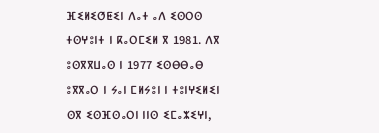ⴼⵉⵍⵉⵚⵟⵉⵏ ⴷⴰⵜ ⴰⴷ ⵉⵙⵔⵙ ⵜⵙⵖⵓⵏⵜ ⵏ ⴽⴰⵔⵎⵉⵍ ⴳ 1981. ⴷⴳ ⵓⵙⴳⴳⵡⴰⵙ ⵏ 1977 ⵉⵙⴱⴱⴰⴱ ⵓⴳⴳⴰⵔ ⵏ ⵢⴰⵏ ⵎⵍⵢⵓⵏ ⵏ ⵜⵓⵏⵖⵉⵍⵉⵏ ⵙⴳ ⵉⵙⴼⵙⴰⵔⵏ ⵏⵏⵙ ⵉⵎⴰⵣⵉⵖⵏ,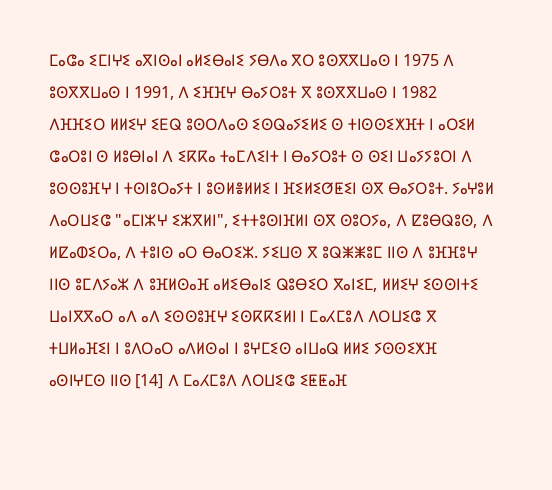ⵎⴰⵛⴰ ⵉⵎⵏⵖⵉ ⴰⴳⵏⵙⴰⵏ ⴰⵍⵉⴱⴰⵏⵉ ⵢⴱⴷⴰ ⴳⵔ ⵓⵙⴳⴳⵡⴰⵙ ⵏ 1975 ⴷ ⵓⵙⴳⴳⵡⴰⵙ ⵏ 1991, ⴷ ⵉⴼⴼⵖ ⴱⴰⵢⵔⵓⵜ ⴳ ⵓⵙⴳⴳⵡⴰⵙ ⵏ 1982 ⴷⴼⴼⵉⵔ ⵍⵍⵉⵖ ⵉⴹⵕ ⵓⵙⵔⴷⴰⵙ ⵉⵙⵕⴰⵢⵉⵍⵉ ⵙ ⵜⵏⵙⵙⵉⵅⴼⵜ ⵏ ⴰⵔⵉⵍ ⵛⴰⵔⵓⵏ ⵙ ⵍⵓⴱⵏⴰⵏ ⴷ ⵉⴽⴽⴰ ⵜⴰⵎⴷⵉⵏⵜ ⵏ ⴱⴰⵢⵔⵓⵜ ⵙ ⵙⵉⵏ ⵡⴰⵢⵢⵓⵔⵏ ⴷ ⵓⵙⵙⵓⴼⵖ ⵏ ⵜⵙⵏⵓⵔⴰⵢⵜ ⵏ ⵓⵙⵍⴻⵍⵍⵉ ⵏ ⴼⵉⵍⵉⵚⵟⵉⵏ ⵙⴳ ⴱⴰⵢⵔⵓⵜ. ⵢⴰⵖⵓⵍ ⴷⴰⵔⵡⵉⵛ "ⴰⵎⵏⵣⵖ ⵉⵣⴳⵍⵏ", ⵉⵜⵜⵓⵙⵏⴼⵍⵏ ⵙⴳ ⵙⵓⵔⵢⴰ, ⴷ ⵇⵓⴱⵕⵓⵙ, ⴷ ⵍⵇⴰⵀⵉⵔⴰ, ⴷ ⵜⵓⵏⵙ ⴰⵔ ⴱⴰⵔⵉⵣ. ⵢⵉⵡⵙ ⴳ ⵓⵕⵥⵥⵓⵎ ⵏⵏⵙ ⴷ ⵓⴼⴼⵓⵖ ⵏⵏⵙ ⵓⵎⴷⵢⴰⵣ ⴷ ⵓⴼⵍⵙⴰⴼ ⴰⵍⵉⴱⴰⵏⵉ ⵕⵓⴱⵉⵔ ⴳⴰⵏⵉⵎ, ⵍⵍⵉⵖ ⵉⵙⵙⵏⵜⵉ ⵡⴰⵏⴳⴳⴰⵔ ⴰⴷ ⴰⴷ ⵉⵙⵙⵓⴼⵖ ⵉⵙⴽⴽⵉⵍⵏ ⵏ ⵎⴰⵃⵎⵓⴷ ⴷⵔⵡⵉⵛ ⴳ ⵜⵡⵍⴰⴼⵉⵏ ⵏ ⵓⴷⵔⴰⵔ ⴰⴷⵍⵙⴰⵏ ⵏ ⵓⵖⵎⵉⵙ ⴰⵏⵡⴰⵕ ⵍⵍⵉ ⵢⵙⵙⵉⵅⴼ ⴰⵙⵏⵖⵎⵙ ⵏⵏⵙ [14] ⴷ ⵎⴰⵃⵎⵓⴷ ⴷⵔⵡⵉⵛ ⵉⵟⵟⴰⴼ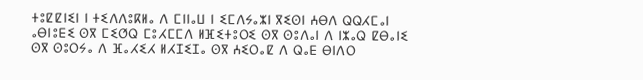ⵜⵓⵇⵇⵏⵉⵏ ⵏ ⵜⵉⴷⴷⵓⴽⵍⴰ ⴷ ⵎⵏⵏⴰⵡ ⵏ ⵉⵎⴷⵢⴰⵣⵏ ⴳⵉⵙⵏ ⵄⴱⴷ ⵕⵕⵃⵎⴰⵏ ⴰⴱⵏⵓⴹⵉ ⵙⴳ ⵎⵉⵚⵕ ⵎⵓⵃⵎⵎⴷ ⵍⴼⵉⵜⵓⵔⵉ ⵙⴳ ⵙⵓⴷⴰⵏ ⴷ ⵏⵣⴰⵕ ⵇⴱⴰⵏⵉ ⵙⴳ ⵙⵓⵔⵢⴰ ⴷ ⴼⴰⵃⵉⵃ ⵍⵃⵊⵉⵊⴰ ⵙⴳ ⵄⵉⵔⴰⵇ ⴷ ⵕⴰⴹ ⴱⵏⴷⵔ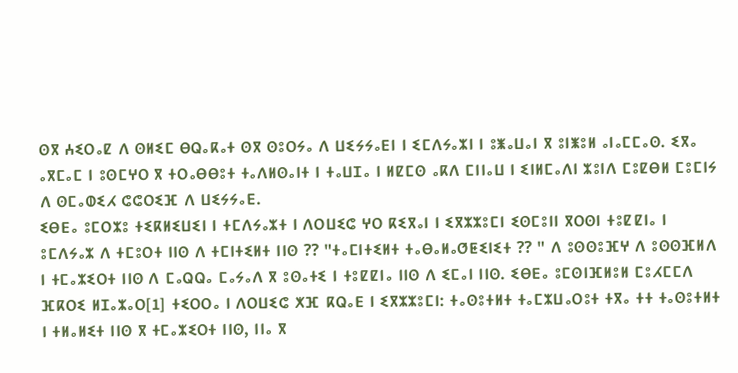ⵙⴳ ⵄⵉⵔⴰⵇ ⴷ ⵙⵍⵉⵎ ⴱⵕⴰⴽⴰⵜ ⵙⴳ ⵙⵓⵔⵢⴰ ⴷ ⵡⵉⵢⵢⴰⴹⵏ ⵏ ⵉⵎⴷⵢⴰⵣⵏ ⵏ ⵓⵥⴰⵡⴰⵏ ⴳ ⵓⵏⵥⵓⵍ ⴰⵏⴰⵎⵎⴰⵙ. ⵉⴳⴰ ⴰⴳⵎⴰⵎ ⵏ ⵓⵙⵎⵖⵔ ⴳ ⵜⵔⴰⴱⴱⵓⵜ ⵜⴰⴷⵍⵙⴰⵏⵜ ⵏ ⵜⴰⵡⵊⴰ ⵏ ⵍⵇⵎⵙ ⴰⴽⴷ ⵎⵏⵏⴰⵡ ⵏ ⵉⵏⵍⵎⴰⴷⵏ ⵣⵓⵏⴷ ⵎⵓⵇⴱⵍ ⵎⵓⵎⵏⵢ ⴷ ⵙⵎⴰⵀⵉⵃ ⵛⵛⵔⵉⴼ ⴷ ⵡⵉⵢⵢⴰⴹ.
ⵉⴱⴹⴰ ⵓⵎⵔⵣⵓ ⵜⵉⴽⵍⵉⵡⵉⵏ ⵏ ⵜⵎⴷⵢⴰⵣⵜ ⵏ ⴷⵔⵡⵉⵛ ⵖⵔ ⴽⵉⴳⴰⵏ ⵏ ⵉⴳⵣⵣⵓⵎⵏ ⵉⵙⵎⵓⵏⵏ ⴳⵔⵙⵏ ⵜⵓⵇⵇⵏⴰ ⵏ ⵓⵎⴷⵢⴰⵣ ⴷ ⵜⵎⵓⵔⵜ ⵏⵏⵙ ⴷ ⵜⵎⵏⵜⵉⵍⵜ ⵏⵏⵙ ⁇ "ⵜⴰⵎⵏⵜⵉⵍⵜ ⵜⴰⴱⴰⵍⴰⵚⵟⵉⵏⵉⵜ ⁇ " ⴷ ⵓⵙⵙⵓⴼⵖ ⴷ ⵓⵙⵙⴼⵍⴷ ⵏ ⵜⵎⴰⵣⵉⵔⵜ ⵏⵏⵙ ⴷ ⵎⴰⵕⵕⴰ ⵎⴰⵢⴰⴷ ⴳ ⵓⵙⴰⵜⵉ ⵏ ⵜⵓⵇⵇⵏⴰ ⵏⵏⵙ ⴷ ⵉⵎⴰⵏ ⵏⵏⵙ. ⵉⴱⴹⴰ ⵓⵎⵙⵏⴼⵍⵓⵍ ⵎⵓⵃⵎⵎⴷ ⴼⴽⵔⵉ ⵍⵊⴰⵣⴰⵔ[1] ⵜⵉⵔⵔⴰ ⵏ ⴷⵔⵡⵉⵛ ⵅⴼ ⴽⵕⴰⴹ ⵏ ⵉⴳⵣⵣⵓⵎⵏ: ⵜⴰⵙⵓⵜⵍⵜ ⵜⴰⵎⵣⵡⴰⵔⵓⵜ ⵜⴳⴰ ⵜⵜ ⵜⴰⵙⵓⵜⵍⵜ ⵏ ⵜⵍⴰⵍⵉⵜ ⵏⵏⵙ ⴳ ⵜⵎⴰⵣⵉⵔⵜ ⵏⵏⵙ, ⵏⵏⴰ ⴳ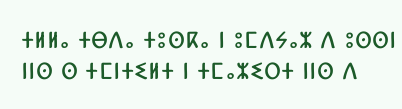ⵜⵍⵍⴰ ⵜⴱⴷⴰ ⵜⵓⵙⴽⴰ ⵏ ⵓⵎⴷⵢⴰⵣ ⴷ ⵓⵙⵙⵏ ⵏⵏⵙ ⵙ ⵜⵎⵏⵜⵉⵍⵜ ⵏ ⵜⵎⴰⵣⵉⵔⵜ ⵏⵏⵙ ⴷ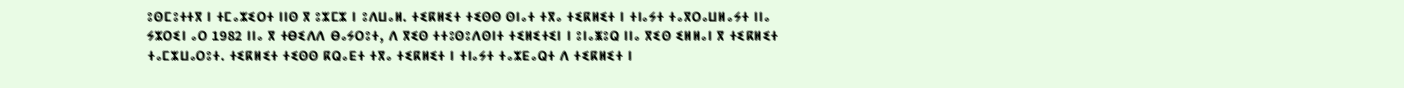ⵓⵙⵎⵓⵜⵜⴳ ⵏ ⵜⵎⴰⵣⵉⵔⵜ ⵏⵏⵙ ⴳ ⵓⵣⵎⵣ ⵏ ⵓⴷⵡⴰⵍ. ⵜⵉⴽⵍⵉⵜ ⵜⵉⵙⵙ ⵙⵏⴰⵜ ⵜⴳⴰ ⵜⵉⴽⵍⵉⵜ ⵏ ⵜⵏⴰⵢⵜ ⵜⴰⴳⵔⴰⵡⵍⴰⵢⵜ ⵏⵏⴰ ⵢⵣⵔⵉⵏ ⴰⵔ 1982 ⵏⵏⴰ ⴳ ⵜⴱⵉⴷⴷ ⴱⴰⵢⵔⵓⵜ, ⴷ ⴳⵉⵙ ⵜⵜⵓⵙⵓⴷⵙⵏⵜ ⵜⵉⵍⵉⵜⵉⵏ ⵏ ⵓⵏⴰⵥⵓⵕ ⵏⵏⴰ ⴳⵉⵙ ⵉⵍⵍⴰⵏ ⴳ ⵜⵉⴽⵍⵉⵜ ⵜⴰⵎⵣⵡⴰⵔⵓⵜ. ⵜⵉⴽⵍⵉⵜ ⵜⵉⵙⵙ ⴽⵕⴰⴹⵜ ⵜⴳⴰ ⵜⵉⴽⵍⵉⵜ ⵏ ⵜⵏⴰⵢⵜ ⵜⴰⵣⴹⴰⵕⵜ ⴷ ⵜⵉⴽⵍⵉⵜ ⵏ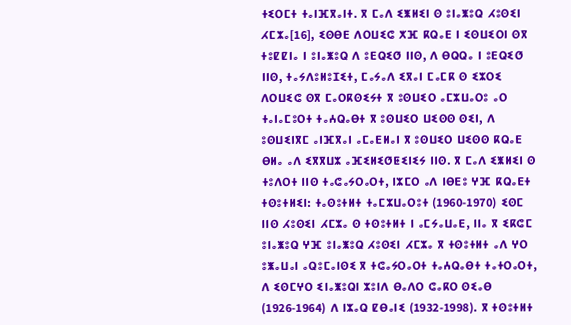ⵜⵉⵔⵎⵜ ⵜⴰⵏⴼⴳⴰⵏⵜ. ⴳ ⵎⴰⴷ ⵉⵥⵍⵉⵏ ⵙ ⵓⵏⴰⵥⵓⵕ ⵃⵓⵙⵉⵏ ⵃⵎⵣⴰ[16], ⵉⵙⴱⴹ ⴷⵔⵡⵉⵛ ⵅⴼ ⴽⵕⴰⴹ ⵏ ⵉⵙⵡⵉⵔⵏ ⵙⴳ ⵜⵓⵇⵇⵏⴰ ⵏ ⵓⵏⴰⵥⵓⵕ ⴷ ⵓⴹⵕⵉⵚ ⵏⵏⵙ, ⴷ ⴱⵕⵕⴰ ⵏ ⵓⴹⵕⵉⵚ ⵏⵏⵙ, ⵜⴰⵢⴷⵓⵍⵓⵊⵉⵜ, ⵎⴰⵢⴰⴷ ⵉⴳⴰⵏ ⵎⴰⵎⴽ ⵙ ⵉⵣⵔⵉ ⴷⵔⵡⵉⵛ ⵙⴳ ⵎⴰⵔⴽⵙⵉⵢⵜ ⴳ ⵓⵙⵡⵉⵔ ⴰⵎⵣⵡⴰⵔⵓ ⴰⵔ ⵜⴰⵏⴰⵎⵓⵔⵜ ⵜⴰⵄⵕⴰⴱⵜ ⴳ ⵓⵙⵡⵉⵔ ⵡⵉⵙⵙ ⵙⵉⵏ, ⴷ ⵓⵙⵡⵉⵏⴳⵎ ⴰⵏⴼⴳⴰⵏ ⴰⵎⴰⴹⵍⴰⵏ ⴳ ⵓⵙⵡⵉⵔ ⵡⵉⵙⵙ ⴽⵕⴰⴹ ⴱⵍⴰ ⴰⴷ ⵉⴳⴳⵡⵣ ⴰⴼⵉⵍⵉⵚⵟⵉⵏⵉⵢ ⵏⵏⵙ. ⴳ ⵎⴰⴷ ⵉⵥⵍⵉⵏ ⵙ ⵜⵓⴷⵔⵜ ⵏⵏⵙ ⵜⴰⵛⴰⵢⵔⴰⵔⵜ, ⵏⵣⵎⵔ ⴰⴷ ⵏⴱⴹⵓ ⵖⴼ ⴽⵕⴰⴹⵜ ⵜⵙⵓⵜⵍⵉⵏ: ⵜⴰⵙⵓⵜⵍⵜ ⵜⴰⵎⵣⵡⴰⵔⵓⵜ (1960-1970) ⵉⵙⵎ ⵏⵏⵙ ⵃⵓⵙⵉⵏ ⵃⵎⵣⴰ ⵙ ⵜⵙⵓⵜⵍⵜ ⵏ ⴰⵎⵢⴰⵡⴰⴹ, ⵏⵏⴰ ⴳ ⵉⴽⵛⵎ ⵓⵏⴰⵥⵓⵕ ⵖⴼ ⵓⵏⴰⵥⵓⵕ ⵃⵓⵙⵉⵏ ⵃⵎⵣⴰ ⴳ ⵜⵙⵓⵜⵍⵜ ⴰⴷ ⵖⵔ ⵓⵥⴰⵡⴰⵏ ⴰⵕⵓⵎⴰⵏⵙⵉ ⴳ ⵜⵛⴰⵢⵔⴰⵔⵜ ⵜⴰⵄⵕⴰⴱⵜ ⵜⴰⵜⵔⴰⵔⵜ, ⴷ ⵉⵙⵎⵖⵔ ⵉⵏⴰⵥⵓⵕⵏ ⵣⵓⵏⴷ ⴱⴰⴷⵔ ⵛⴰⴽⵔ ⵙⵉⴰⴱ (1926-1964) ⴷ ⵏⵣⴰⵕ ⵇⴱⴰⵏⵉ (1932-1998). ⴳ ⵜⵙⵓⵜⵍⵜ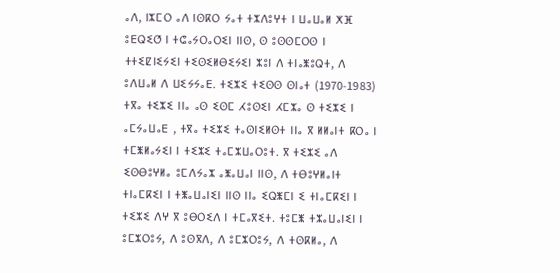ⴰⴷ, ⵏⵣⵎⵔ ⴰⴷ ⵏⵙⴽⵔ ⵢⴰⵜ ⵜⵣⴷⵓⵖⵜ ⵏ ⵡⴰⵡⴰⵍ ⵅⴼ ⵓⴹⵕⵉⵚ ⵏ ⵜⵛⴰⵢⵔⴰⵔⵉⵏ ⵏⵏⵙ, ⵙ ⵓⵙⵙⵎⵔⵙ ⵏ ⵜⵜⵉⵇⵏⵉⵢⵉⵏ ⵜⵉⵙⵉⵍⴱⵉⵢⵉⵏ ⵣⵓⵏ ⴷ ⵜⵏⴰⵥⵓⵕⵜ, ⴷ ⵓⴷⵡⴰⵍ ⴷ ⵡⵉⵢⵢⴰⴹ. ⵜⵉⵣⵉ ⵜⵉⵙⵙ ⵙⵏⴰⵜ (1970-1983) ⵜⴳⴰ ⵜⵉⵣⵉ ⵏⵏⴰ ⴰⵙ ⵉⵙⵎ ⵃⵓⵙⵉⵏ ⵃⵎⵣⴰ ⵙ ⵜⵉⵣⵉ ⵏ ⴰⵎⵢⴰⵡⴰⴹ , ⵜⴳⴰ ⵜⵉⵣⵉ ⵜⴰⵙⵏⵉⵍⵙⵜ ⵏⵏⴰ ⴳ ⵍⵍⴰⵏⵜ ⴽⵔⴰ ⵏ ⵜⵎⵥⵍⴰⵢⵉⵏ ⵏ ⵜⵉⵣⵉ ⵜⴰⵎⵣⵡⴰⵔⵓⵜ. ⴳ ⵜⵉⵣⵉ ⴰⴷ ⵉⵙⴱⵓⵖⵍⴰ ⵓⵎⴷⵢⴰⵣ ⴰⵥⴰⵡⴰⵏ ⵏⵏⵙ, ⴷ ⵜⴱⵓⵖⵍⴰⵏⵜ ⵜⵏⴰⵎⴽⵉⵏ ⵏ ⵜⵥⴰⵡⴰⵏⵉⵏ ⵏⵏⵙ ⵏⵏⴰ ⵉⵕⵥⵎⵏ ⵉ ⵜⵏⴰⵎⴽⵉⵏ ⵏ ⵜⵉⵣⵉ ⴷⵖ ⴳ ⵓⴱⵔⵉⴷ ⵏ ⵜⵎⴰⴳⵉⵜ. ⵜⵓⵎⵥ ⵜⵣⴰⵡⴰⵏⵉⵏ ⵏ ⵓⵎⵣⵔⵓⵢ, ⴷ ⵓⵙⴳⴷ, ⴷ ⵓⵎⵣⵔⵓⵢ, ⴷ ⵜⵙⴽⵍⴰ, ⴷ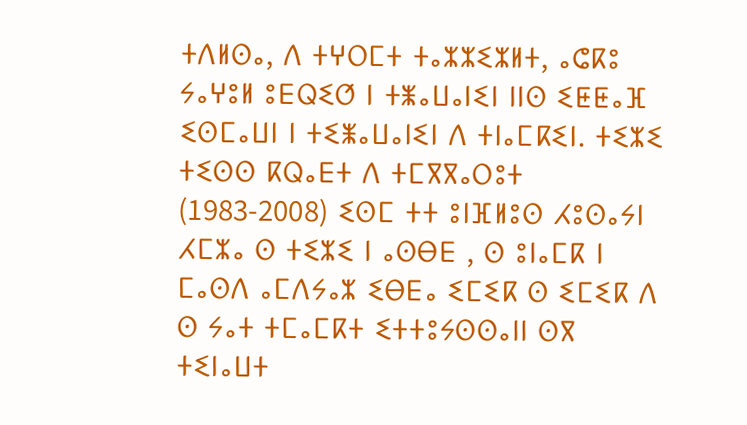ⵜⴷⵍⵙⴰ, ⴷ ⵜⵖⵔⵎⵜ ⵜⴰⵣⵣⵉⵣⵍⵜ, ⴰⵛⴽⵓ ⵢⴰⵖⵓⵍ ⵓⴹⵕⵉⵚ ⵏ ⵜⵥⴰⵡⴰⵏⵉⵏ ⵏⵏⵙ ⵉⵟⵟⴰⴼ ⵉⵙⵎⴰⵡⵏ ⵏ ⵜⵉⵥⴰⵡⴰⵏⵉⵏ ⴷ ⵜⵏⴰⵎⴽⵉⵏ. ⵜⵉⵣⵉ ⵜⵉⵙⵙ ⴽⵕⴰⴹⵜ ⴷ ⵜⵎⴳⴳⴰⵔⵓⵜ (1983-2008) ⵉⵙⵎ ⵜⵜ ⵓⵏⴼⵍⵓⵙ ⵃⵓⵙⴰⵢⵏ ⵃⵎⵣⴰ ⵙ ⵜⵉⵣⵉ ⵏ ⴰⵙⴱⴹ , ⵙ ⵓⵏⴰⵎⴽ ⵏ ⵎⴰⵙⴷ ⴰⵎⴷⵢⴰⵣ ⵉⴱⴹⴰ ⵉⵎⵉⴽ ⵙ ⵉⵎⵉⴽ ⴷ ⵙ ⵢⴰⵜ ⵜⵎⴰⵎⴽⵜ ⵉⵜⵜⵓⵢⵙⵙⴰⵏⵏ ⵙⴳ ⵜⵉⵏⴰⵡⵜ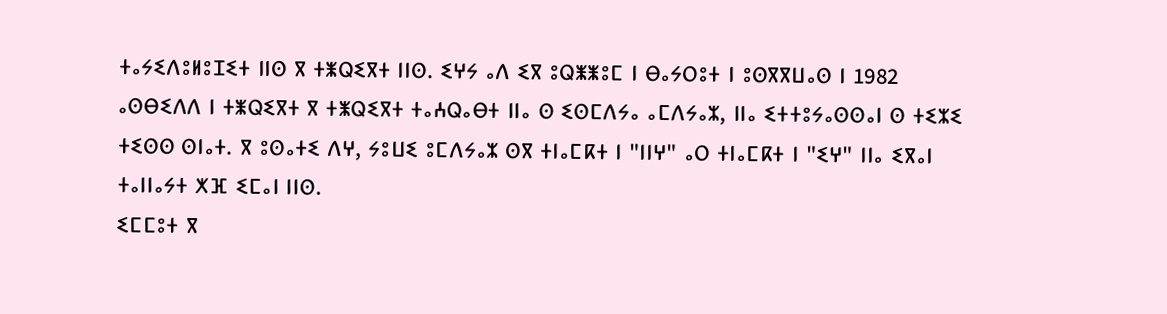ⵜⴰⵢⵉⴷⵓⵍⵓⵊⵉⵜ ⵏⵏⵙ ⴳ ⵜⵥⵕⵉⴳⵜ ⵏⵏⵙ. ⵉⵖⵢ ⴰⴷ ⵉⴳ ⵓⵕⵥⵥⵓⵎ ⵏ ⴱⴰⵢⵔⵓⵜ ⵏ ⵓⵙⴳⴳⵡⴰⵙ ⵏ 1982 ⴰⵙⴱⵉⴷⴷ ⵏ ⵜⵥⵕⵉⴳⵜ ⴳ ⵜⵥⵕⵉⴳⵜ ⵜⴰⵄⵕⴰⴱⵜ ⵏⵏⴰ ⵙ ⵉⵙⵎⴷⵢⴰ ⴰⵎⴷⵢⴰⵣ, ⵏⵏⴰ ⵉⵜⵜⵓⵢⴰⵙⵙⴰⵏ ⵙ ⵜⵉⵣⵉ ⵜⵉⵙⵙ ⵙⵏⴰⵜ. ⴳ ⵓⵙⴰⵜⵉ ⴷⵖ, ⵢⵓⵡⵉ ⵓⵎⴷⵢⴰⵣ ⵙⴳ ⵜⵏⴰⵎⴽⵜ ⵏ "ⵏⵏⵖ" ⴰⵔ ⵜⵏⴰⵎⴽⵜ ⵏ "ⵉⵖ" ⵏⵏⴰ ⵉⴳⴰⵏ ⵜⴰⵏⵏⴰⵢⵜ ⵅⴼ ⵉⵎⴰⵏ ⵏⵏⵙ.
ⵉⵎⵎⵓⵜ ⴳ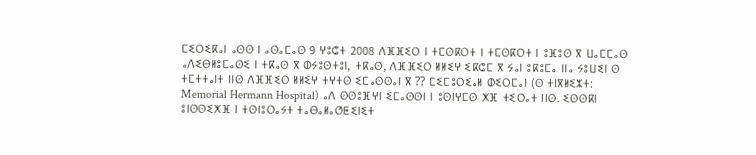ⵎⵉⵔⵉⴽⴰⵏ ⴰⵙⵙ ⵏ ⴰⵙⴰⵎⴰⵙ 9 ⵖⵓⵛⵜ 2008 ⴷⴼⴼⵉⵔ ⵏ ⵜⵎⵙⴽⵔⵜ ⵏ ⵜⵎⵙⴽⵔⵜ ⵏ ⵓⴼⵓⵙ ⴳ ⵡⴰⵎⵎⴰⵙ ⴰⴷⵉⴱⵍⵓⵎⴰⵙⵉ ⵏ ⵜⴽⴰⵙ ⴳ ⵀⵢⵓⵙⵜⵓⵏ, ⵜⴽⴰⵙ, ⴷⴼⴼⵉⵔ ⵍⵍⵉⵖ ⵉⴽⵛⵎ ⴳ ⵢⴰⵏ ⵓⴽⵓⵎⴰ ⵏⵏⴰ ⵢⵓⵡⵉⵏ ⵙ ⵜⵎⵜⵜⴰⵏⵜ ⵏⵏⵙ ⴷⴼⴼⵉⵔ ⵍⵍⵉⵖ ⵜⵖⵜⵙ ⵉⵎⴰⵙⵙⴰⵏ ⴳ ⁇ ⵎⵉⵎⵓⵔⵉⴰⵍ ⵀⵉⵔⵎⴰⵏ (ⵙ ⵜⵏⴳⵍⵉⵣⵜ: Memorial Hermann Hospital) ⴰⴷ ⵙⵙⵓⴼⵖⵏ ⵉⵎⴰⵙⵙⵏ ⵏ ⵓⵙⵏⵖⵎⵙ ⵅⴼ ⵜⵉⵔⴰⵜ ⵏⵏⵙ. ⵉⵙⵙⴽⵏ ⵓⵏⵙⵙⵉⵅⴼ ⵏ ⵜⵙⵏⵓⵔⴰⵢⵜ ⵜⴰⴱⴰⵍⴰⵚⵟⵉⵏⵉⵜ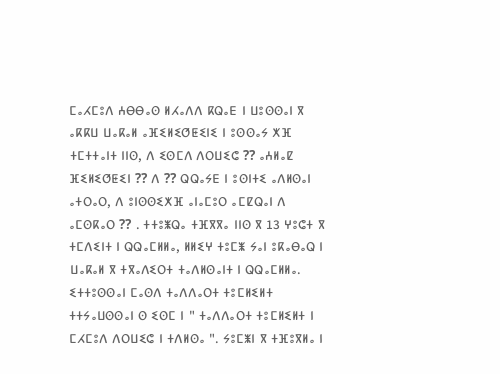ⵎⴰⵃⵎⵓⴷ ⵄⴱⴱⴰⵙ ⵍⵃⴰⴷⴷ ⴽⵕⴰⴹ ⵏ ⵡⵓⵙⵙⴰⵏ ⴳ ⴰⴽⴽⵡ ⵡⴰⴽⴰⵍ ⴰⴼⵉⵍⵉⵚⵟⵉⵏⵉ ⵏ ⵓⵙⵙⴰⵢ ⵅⴼ ⵜⵎⵜⵜⴰⵏⵜ ⵏⵏⵙ, ⴷ ⵉⵙⵎⴷ ⴷⵔⵡⵉⵛ ⁇ ⴰⵄⵍⴰⵇ ⴼⵉⵍⵉⵚⵟⵉⵏ ⁇ ⴷ ⁇ ⵕⵕⴰⵢⴹ ⵏ ⵓⵙⵏⵜⵉ ⴰⴷⵍⵙⴰⵏ ⴰⵜⵔⴰⵔ, ⴷ ⵓⵏⵙⵙⵉⵅⴼ ⴰⵏⴰⵎⵓⵔ ⴰⵎⵇⵕⴰⵏ ⴷ ⴰⵎⵙⴽⴰⵔ ⁇ . ⵜⵜⵓⵥⵕⴰ ⵜⴼⴳⴳⴰ ⵏⵏⵙ ⴳ 13 ⵖⵓⵛⵜ ⴳ ⵜⵎⴷⵉⵏⵜ ⵏ ⵕⵕⴰⵎⵍⵍⴰ, ⵍⵍⵉⵖ ⵜⵓⵎⵥ ⵢⴰⵏ ⵓⴽⴰⴱⴰⵕ ⵏ ⵡⴰⴽⴰⵍ ⴳ ⵜⴳⴰⴷⵉⵔⵜ ⵜⴰⴷⵍⵙⴰⵏⵜ ⵏ ⵕⵕⴰⵎⵍⵍⴰ. ⵉⵜⵜⵓⵙⵙⴰⵏ ⵎⴰⵙⴷ ⵜⴰⴷⴷⴰⵔⵜ ⵜⵓⵎⵍⵉⵍⵜ ⵜⵜⵢⴰⵡⵙⵙⴰⵏ ⵙ ⵉⵙⵎ ⵏ " ⵜⴰⴷⴷⴰⵔⵜ ⵜⵓⵎⵍⵉⵍⵜ ⵏ ⵎⵃⵎⵓⴷ ⴷⵔⵡⵉⵛ ⵏ ⵜⴷⵍⵙⴰ ". ⵢⵓⵎⵥⵏ ⴳ ⵜⴼⵓⴳⵍⴰ ⵏ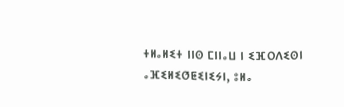ⵜⵍⴰⵍⵉⵜ ⵏⵏⵙ ⵎⵏⵏⴰⵡ ⵏ ⵉⴼⵔⴷⵉⵙⵏ ⴰⴼⵉⵍⵉⵚⵟⵉⵏⵉⵢⵏ, ⵓⵍⴰ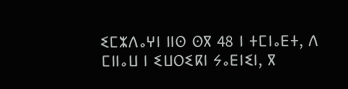ⵉⵎⵣⴷⴰⵖⵏ ⵏⵏⵙ ⵙⴳ 48 ⵏ ⵜⵎⵏⴰⴹⵜ, ⴷ ⵎⵏⵏⴰⵡ ⵏ ⵉⵡⵔⵉⴽⵏ ⵢⴰⴹⵏⵉⵏ, ⴳ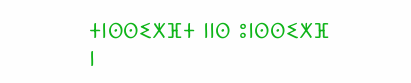ⵜⵏⵙⵙⵉⵅⴼⵜ ⵏⵏⵙ ⵓⵏⵙⵙⵉⵅⴼ ⵏ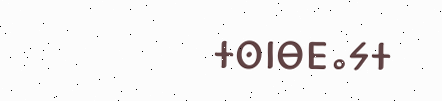ⵜⵙⵏⴱⴹⴰⵢⵜ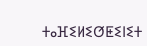ⵜⴰⴼⵉⵍⵉⵚⵟⵉⵏⵉⵜ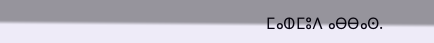ⵎⴰⵀⵎⵓⴷ ⴰⴱⴱⴰⵙ.